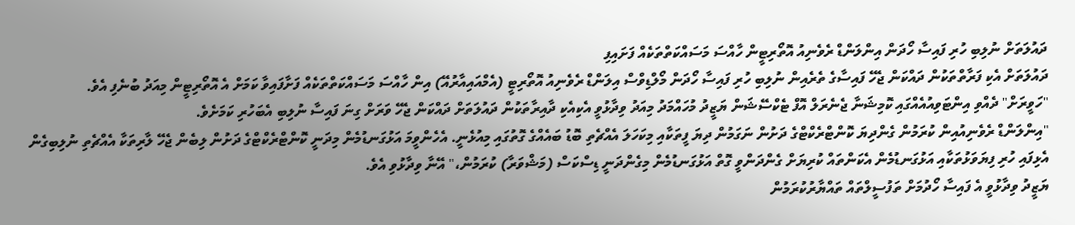ދައުލަތަށް ނުލިބި ހުރި ފައިސާ ހޯދަން އިންލަންޑް ރެވެނިއު އޮތޯރިޓީން ހާއްސަ މަސައްކަތްތަކެއް ފަށައިފި
ދައުލަތަށް އެކި ފަރާތްތަކުން ދައްކަން ޖެހޭ ފައިސާގެ ތެރެއިން ނުލިބި ހުރި ފައިސާ ހޯދަން މޯލްޑިވްސް އިލަންޑް ރެވެނިއު އޮތޯރިޓީ (އެމްއައިއާރުއޭ) އިން ހާއްސަ މަސައްކަތްތަކެއް ފަށާފައިވާ ކަމަށް އެ އޮތޯރިޓީން މިއަދު ބުނެފި އެވެ.
"ހަވީރަށް" ދެއްވި އިންޓަވިއުއެއްގައި ކޮމިޝަނާ ޖެނެރަލް އޮފް ޓެކްސޭޝަން ޔަޒީދު މުހައްމަދު މިއަދު ވިދާޅުވީ އެކިއެކި ދާއިރާތަކުން ދައުލަތަށް ދައްކަން ޖެހޭ ވަރަށް ގިނަ ފައިސާ ނުލިބި އެބަހުރި ކަމަށެވެ.
"އިންލަންޑް ރެވެނިއުއިން ކުރަމުން ގެންދިޔަ ކޮންޓްރެކްޓްގެ ދަށުން ނަގަމުން ދިޔަ ފީތަކާއި މިކަހަލަ އެއްޗެތި ބޮޑު ބައެއްގެ ގޮތުގައި މިއުޅެނީ. އެހެންވީމަ އަޅުގަނޑުމެން މިދަނީ ކޮންޓްރެކްޓްގެ ދަށުން ލިބެން ޖެހޭ ލާރިތަކާ އެއްޗެތި ނުލިބިގެން އެޅިފައި ހުރި ފިޔަވަޅުތަކާއި އަޅުގަނޑުމެން އެކަންތައް ކުރިޔަށް ގެންދަންވީ ގޮތް އަޅުގަނޑުމެން މިގެންދަނީ ޑިސްކަސް (މަޝްވަރާ) ކުރަމުން،" އޭނާ ވިދާޅުވި އެވެ.
ޔަޒީދު ވިދާޅުވީ އެ ފައިސާ ހޯދުމަށް ތަފުސީލްތައް ތައްޔާރުކުރަމުން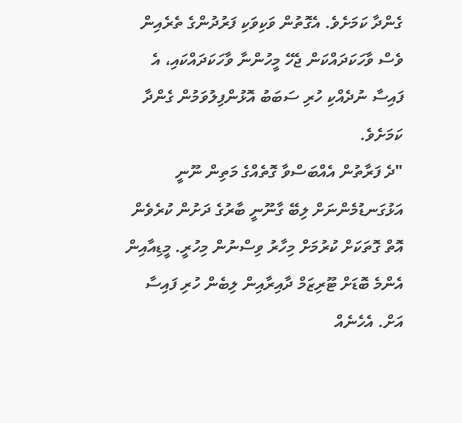ގެންދާ ކަމަށެވެ. އެގޮތުން ވަކިވަކި ފަރުދުންގެ ތެރެއިން ވެސް ވާހަކަދައްކަން ޖެހޭ މީހުންނާ ވާހަކަދައްކައި، އެ ފައިސާ ނުދެއްކި ހުރި ސަބަބު އޮޅުންފިލުވަމުން ގެންދާ ކަމަށެވެ.
"ދެ ފަރާތުން އެއްބަސްވާ ގޮތެއްގެ މަތިން ނޫނީ އަޅުގަނޑުމެންނަށް ލިބޭ ގާނޫނީ ބާރުގެ ދަށުން ކުރެވެން އޮތް ގޮތަކަށް ކުރުމަށް މިހާރު ވިސްނުން މިހުރީ. މީޑިއާއިން އެންމެ ބޮޑަށް ޓޫރިޒަމް ދާއިރާއިން ލިބެން ހުރި ފައިސާ އަށް. އެހެނެއް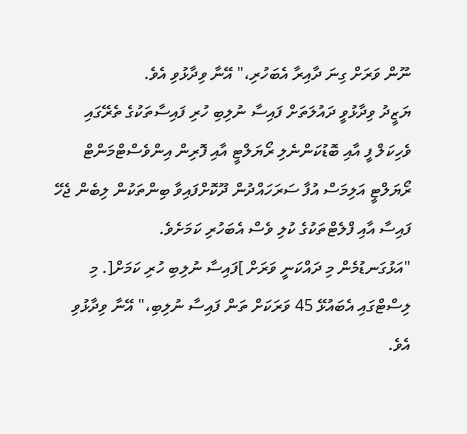ނޫން ވަރަށް ގިނަ ދާއިރާ އެބަހުރި،" އޭނާ ވިދާޅުވި އެވެ.
ޔަޒީދު ވިދާޅުވީ ދައުލަތަށް ފައިސާ ނުލިބި ހުރި ފައިސާތަކުގެ ތެރޭގައި ވެހިކަލް ފީ އާއި ބޮޑުކަންނެލި ރޯޔަލްޓީ އާއި ފޮރިން އިންވެސްޓްމަންޓް ރޯޔަލްޓީ އަލިމަސް އުފާ ސަރަހައްދުން ދޫކޮށްފައިވާ ބިންތަކުން ލިބެން ޖެހޭ ފައިސާ އާއި ފްލެޓްތަކުގެ ކުލި ވެސް އެބަހުރި ކަމަށެވެ.
"އަޅުގަނޑުމެން މި ދައްކަނީ ވަރަށް ]ފައިސާ ނުލިބި ހުރި ކަމަށް[. މި ލިސްޓްގައި އެބައުޅޭ 45 ވަރަކަށް ތަން ފައިސާ ނުލިބި،" އޭނާ ވިދާޅުވި އެވެ.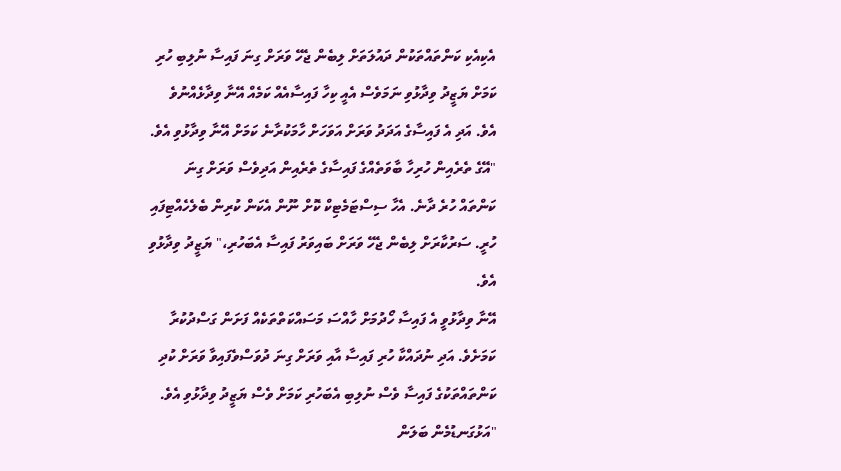އެކިއެކި ކަންތައްތަކުން ދައުލަތަށް ލިބެން ޖެހޭ ވަރަށް ގިނަ ފައިސާ ނުލިބި ހުރި ކަމަށް ޔަޒީދު ވިދާޅުވި ނަމަވެސް އެއީ ކިހާ ފައިސާއެއް ކަމެއް އޭނާ ވިދާޅެއްނުވެ އެވެ. އަދި އެ ފައިސާގެ އަދަދު ވަރަށް އަވަހަށް ހާމަކުރާނެ ކަމަށް އޭނާ ވިދާޅުވި އެވެ.
"އޭގެ ތެރެއިން ހުރިހާ ބާވަތެއްގެ ފައިސާގެ ތެރެއިން އަދިވެސް ވަރަށް ގިނަ ކަންތައް ހުރެ ދާނެ. އެހާ ސިސްޓަމެޓިކް ކޮށް ނޫން އެކަން ކުރިން ބެލެހެއްޓިފައި ހުރީ. ސަރުކާރަށް ލިބެން ޖެހޭ ވަރަށް ބައިވަރު ފައިސާ އެބަހުރި،" ޔަޒީދު ވިދާޅުވި އެވެ.
އޭނާ ވިދާޅުވީ އެ ފައިސާ ހޯދުމަށް ހާއްސަ މަސައްކަތްތަކެއް ފަށަން ގަސްދުކުރާ ކަމަށެވެ. އަދި ނުދައްކާ ހުރި ފައިސާ އާއި ވަރަށް ގިނަ ދުވަސްވެފައިވާ ވަރަށް ކުދި ކަންތައްތަކުގެ ފައިސާ ވެސް ނުލިބި އެބަހުރި ކަމަށް ވެސް ޔަޒީދު ވިދާޅުވި އެވެ.
"އަޅުގަނޑުމެން ބަލަން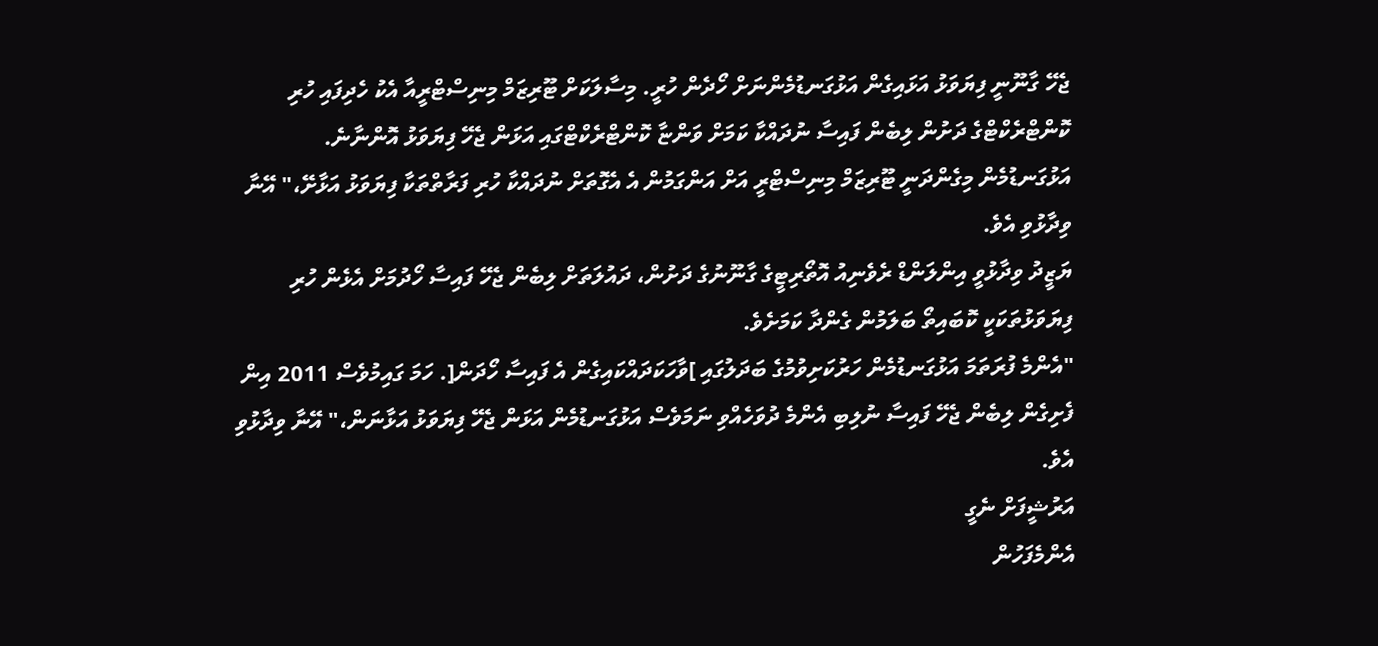ޖެހޭ ގާނޫނީ ފިޔަވަޅު އަޅައިގެން އަޅުގަނޑުމެންނަށް ހޯދެން ހުރީ. މިސާލަކަށް ޓޫރިޒަމް މިނިސްޓްރީއާ އެކު ހެދިފައި ހުރި ކޮންޓްރެކްޓްގެ ދަށުން ލިބެން ފައިސާ ނުދައްކާ ކަމަށް ވަންޏާ ކޮންޓްރެކްޓްގައި އަޅަން ޖެހޭ ފިޔަވަޅު އޮންނާނެ. އަޅުގަނޑުމެން މިގެންދަނީ ޓޫރިޒަމް މިނިސްޓްރީ އަށް އަންގަމުން އެ އެގޮތަށް ނުދައްކާ ހުރި ފަރާތްތަކާ ފިޔަވަޅު އަޅާށޭ،" އޭނާ ވިދާޅުވި އެވެ.
ޔަޒީދު ވިދާޅުވީ އިންލަންޑް ރެވެނިއު އޮތޯރިޓީގެ ގާނޫނުގެ ދަށުން، ދައުލަތަށް ލިބެން ޖެހޭ ފައިސާ ހޯދުމަށް އެޅެން ހުރި ފިޔަވަޅުތަކަކީ ކޮބައިތޯ ބަލަމުން ގެންދާ ކަމަށެވެ.
"އެންމެ ފުރަތަމަ އަޅުގަނޑުމެން ހަރުކަށިވުމުގެ ބަދަލުގައި ]ވާހަކަދައްކައިގެން އެ ފައިސާ ހޯދަން[. ހަމަ ގައިމުވެސް 2011 އިން ފެށިގެން ލިބެން ޖެހޭ ފައިސާ ނުލިބި އެންމެ ދުވަހެއްވި ނަމަވެސް އަޅުގަނޑުމެން އަޅަން ޖެހޭ ފިޔަވަޅު އަޅާނަން،" އޭނާ ވިދާޅުވި އެވެ.
އަރުޝީފަށް ނެގީ
އެންމެފަހުން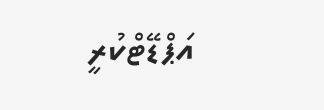އަޕްޑޭޓްކުރީ